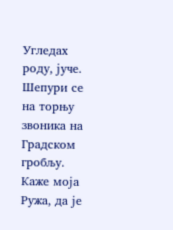Угледах роду, јуче. Шепури се на торњу звоника на Градском гробљу. Каже моја Ружа, да је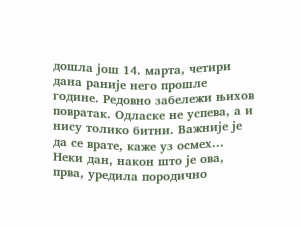дошла још 14. марта, четири дана раније него прошле године. Редовно забележи њихов повратак. Одласке не успева, а и нису толико битни. Важније је да се врате, каже уз осмех...
Неки дан, након што је ова, прва, уредила породично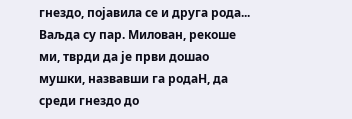гнездо, појавила се и друга рода... Ваљда су пар. Милован, рекоше ми, тврди да је први дошао мушки, назвавши га родаН, да среди гнездо до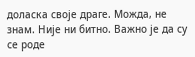доласка своје драге. Можда, не знам. Није ни битно. Важно је да су се роде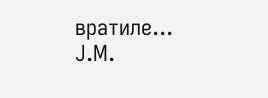вратиле...
Ј.М.